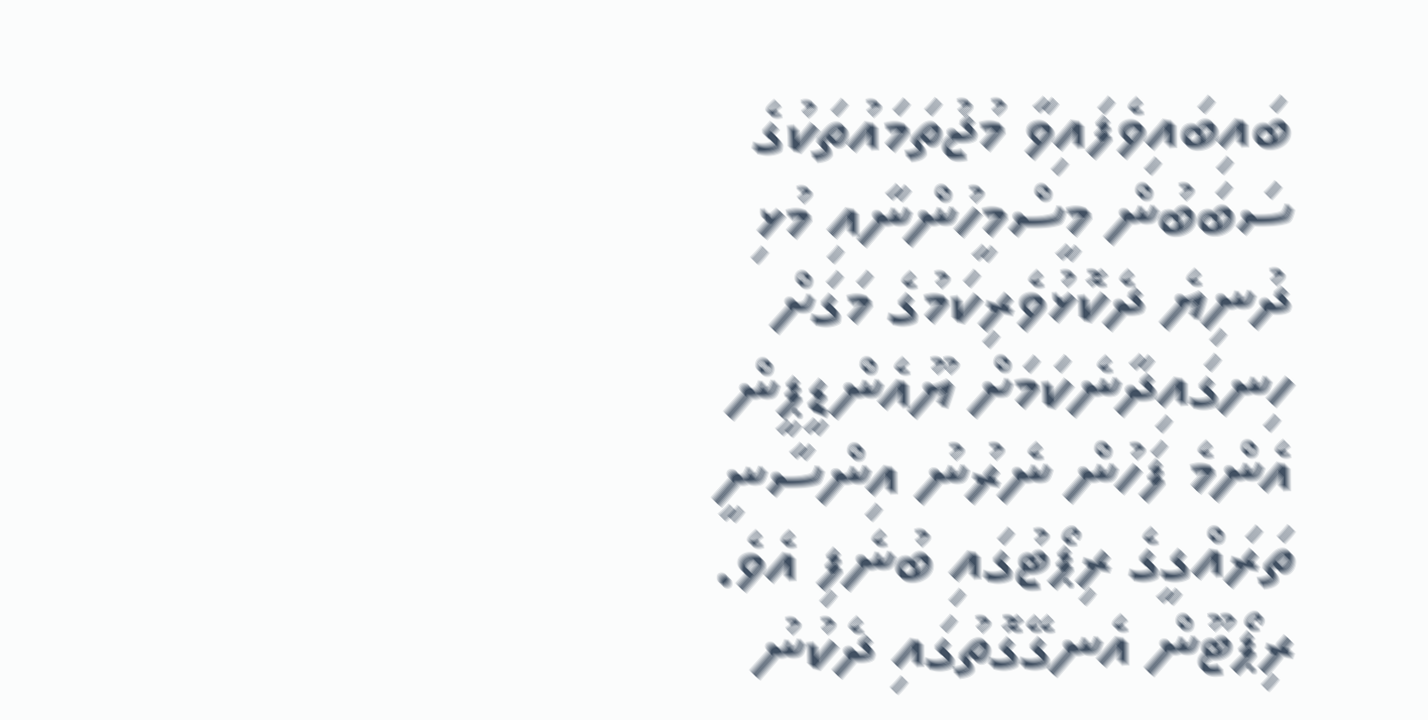ބައިބައިވެފައިވާ މުޖުތަމައުތަކުގެ ސަބަބުން މީސްމީހުންނާއި މުޅި ދުނިޔެ ދެކޮޅުވެރިކަމުގެ މަގަށް ހިނގައިދާނެކަމަށް ޔޫއެންޑީޕީން އެންމެ ފަހުން ނެރުނު އިންސާނީ ތަރައްގީގެ ރިޕޯޓުގައި ބުނެފި އެވެ.
ރިޕޯޓޫން އެނގޭގޮތުގައި ދެކުނު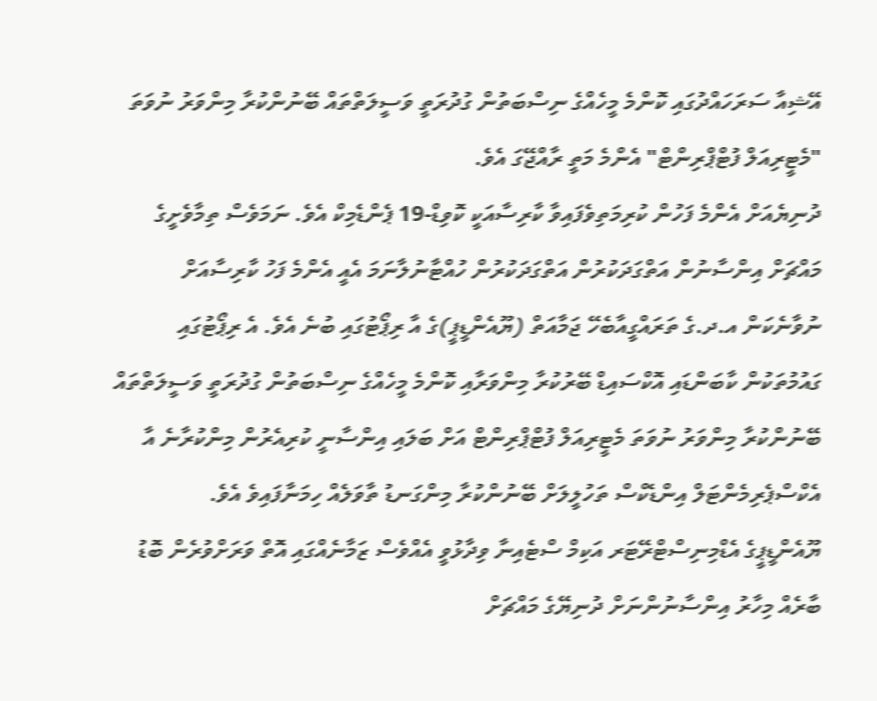އޭޝިއާ ސަރަހައްދުގައި ކޮންމެ މީހެއްގެ ނިސްބަތުން ގުދުރަތީ ވަސީލަތްތައް ބޭނުންކުރާ މިންވަރު ނުވަތަ "މެޓީރިއަލް ފުޓްޕްރިންޓް" އެންމެ މަތީ ރާއްޖޭގަ އެވެ.
ދުނިޔެއަށް އެންމެ ފަހުން ކުރިމަތިވެފައިވާ ކާރިސާއަކީ ކޮވިޑް-19 ޕެންޑެމިކް އެވެ. ނަމަވެސް ތިމާވެށީގެ މައްޗަށް އިންސާނުން އަތްގަދަކުރުން އަތްގަދަކުރުން ހުއްޓާނުލާނަމަ އެއީ އެންމެ ފަހު ކާރިސާއަށް ނުވާނެކަން އ.ދ.ގެ ތަރައްގީއާބެހޭ ޖަމާއަތް (ޔޫއެންޑީޕީ)ގެ އާ ރިޕޯޓުގައި ބުނެ އެވެ. އެ ރިޕޯޓުގައި ގައުމުތަކުން ކާބަންޑައި އޮކްސައިޑް ބޭރުކުރާ މިންވަރާއި ކޮންމެ މީހެއްގެ ނިސްބަތުން ގުދުރަތީ ވަސީލަތްތައް ބޭނުންކުރާ މިންވަރު ނުވަތަ މެޓީރިއަލް ފުޓްޕްރިންޓް އަށް ބަލައި އިންސާނީ ކުރިއެރުން މިންކުރާނެ އާ އެކްސްޕެރިމެންޓަލް އިންޑެކްސް ތަހުލީލަށް ބޭނުންކުރާ މިންގަނޑު ތާވަލެއް ހިމަނާފައިވެ އެވެ.
ޔޫއެންޑީޕީގެ އެޑްމިނިސްޓްރޭޓަރ އަކިމް ސްޓެއިނާ ވިދާޅުވީ އެއްވެސް ޒަމާނެއްގައި އޮތް ވަރަށްވުރެން ބޮޑު ބާރެއް މިހާރު އިންސާނުންނަށް ދުނިޔޭގެ މައްޗަށް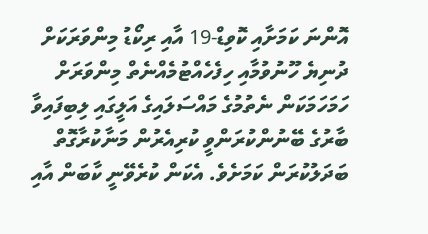އޮންނަ ކަމަށާއި ކޮވިޑް-19 އާއި ރިކޯޑު މިންވަރަކަށް ދުނިޔެ ހޫނުވުމާއި ހިފެހެއްޓުމެއްނެތް މިންވަރަށް ހަމަހަމަކަން ނެތުމުގެ މައްސަލައިގެ އަލީގައި ލިބިފައިވާ ބާރުގެ ބޭނުންކުރަންވީ ކުރިއެރުން މަނާކުރާގޮތް ބަދަލުކުރަން ކަމަށެވެ. އެކަން ކުރެވޭނީ ކާބަން އާއި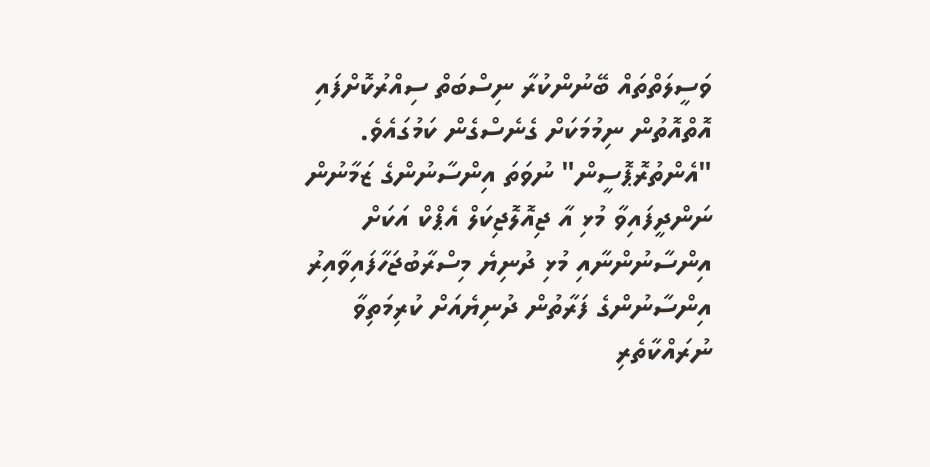ވަސީލަތްތައް ބޭނުންކުރާ ނިސްބަތް ސިއްރުކޮށްފައި އޮތްއޮތުން ނިމުމަކަށް ގެނެސްގެން ކަމުގައެވެ.
"އެންތުރޮޕޮސީން" ނުވަތަ އިންސާނުންގެ ޒަމާނުން ނަންދީފައިވާ މުޅި އާ ޖިއޮލޮޖިކަލް އެޕްކް އަކަށް އިންސާނުންނާއި މުޅި ދުނިޔެ މިސްރާބުޖަހާފައިވާއިރު އިންސާނުންގެ ފަރާތުން ދުނިޔެއަށް ކުރިމަތިވާ ނުރައްކާތެރި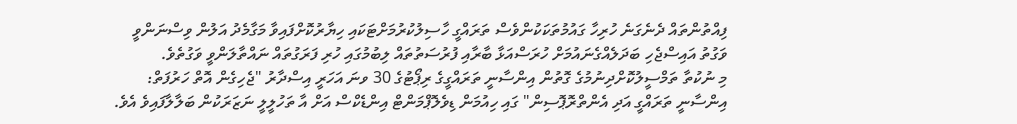ފިއްތުންތައް ދެނެގަނެ ހުރިހާ ގައުމުތަކަކުންވެސް ތަރައްގީ ހާސިލުކުރުމަށްޓަކައި ހިޔާރުކޮށްފައިވާ މަގާމެދު އަލުން ވިސްނަންވީ ވަގުތު އައިސްޖެހި ބަދަލެއްގެނައުމަށް ހުރަސްއަޅާ ބާރާއި ފުރުސަތުތައް ލިބުމުގައި ހުރި ފަރަގުތައް ނައްތާލަންވީ ވަގުތެވެ.
މި ނުކުތާ ތަމްސީލުކޮށްދިނުމުގެ ގޮތުން އިންސާނީ ތަރައްގީގެ ރިޕޯޓުގެ 30 ވނަ އަހަރީ އިސްދާރު "ޖެހިގެން އޮތް ހަރުފަތް: އިންސާނީ ތަރައްގީ އަދި އެންތްރޮޕޮސިން" ގައި ހިއުމަން ޑިވެލޮޕްމަންޓް އިންޑެކްސް އަށް އާ ތަހުލީލީ ނަޒަރަކުން ބަލާލާފައިވެ އެވެ.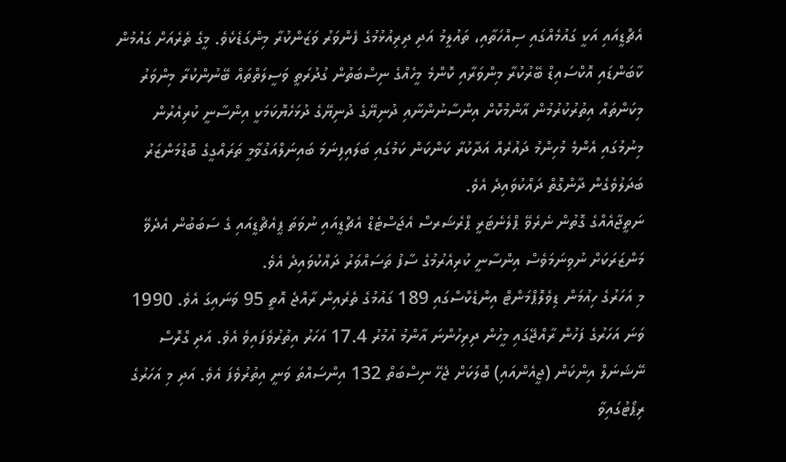އެޗްޑީއައި އަކީ ގައުމެއްގައި ސިއްހަތާއި، ތައުލީމު އަދި ދިރިއުޅުމުގެ ފެންވަރު ވަޒަންކުރާ މިންގަޑެކެވެ. މީގެ ތެރެއަށް ގައުމުން ކާބަންޑައި އޮކްސައިޑް ބޭރުކުރާ މިންވަރާއި ކޮންމެ މީހެއްގެ ނިސްބަތުން ގުދުރަތީ ވަސީލަތްތައް ބޭނުންކުރާ މިންވަރު މިކަންތައް އިތުރުކުރުމުން އާންމުކޮށް އިންސާނުންނާއި ދުނިޔޭގެ ދުނިޔޭގެ ދުޅަހެޔޮކަމަކީ އިންސާނީ ކުރިއެރުން މިނުމުގައި އެންމެ މުހިންމު ދައުރެއް އަދާކުރާ ކަންކަން ކަމުގައި ބަލައިފިނަމަ ބައިނަލްއަގުވާމީ ތަރައްގީގެ ބޮޑުމަންޒަރު ބަދަލުވެގެން ދާންގޮތް ދައްކުވައިދެ އެވެ.
ނަތީޖާއެއްގެ ގޮތުން ނެރެވޭ ޕްލެނެޓަރީ ޕްރެޝަރސް އެޖަސްޓެޑް އެޗްޑީއައި ނުވަތަ ޕީއެޗްޑީއައި ގެ ސަބަބުން އެދެވޭ މަންޒަރަކަށް ނުވިނަމަވެސް އިންސާނީ ކުރިއެރުމުގެ ސާފު ތަސައްވަރު ދައްކުވައިދެ އެވެ.
މި އަހަރުގެ ހިއުމަން ޑިވެލޮޕްމަންޓް އިންޑެކްސްގައި 189 ގައުމުގެ ތެރެއިން ރާއްޖެ އޮތީ 95 ވަނައިގަ އެވެ. 1990 ވަނަ އަހަރުގެ ފަހުން ރާއްޖޭގައި މީހުން ދިރިހުންނަ އާންމު އުމުރު 17.4 އަހަރު އިތުރުވެފައިވެ އެވެ. އަދި ގްރޮސް ނޭޝަނަލް އިންކަން (ޖީއެންއައި) ބޮލަކަށް ޖެހޭ ނިސްބަތް 132 އިންސައްތަ ވަނީ އިތުރުވެފަ އެވެ. އަދި މި އަހަރުގެ ރިޕޯޓުގައިވާ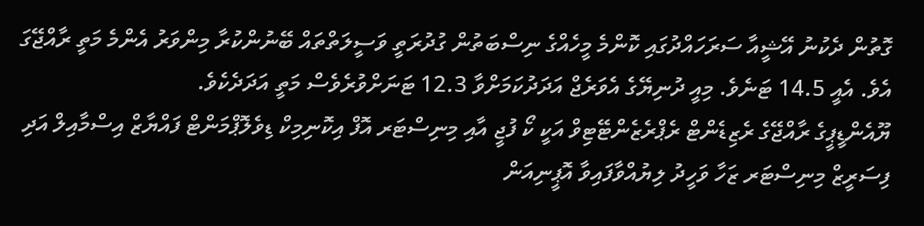ގޮތުން ދެކުނު އޭޝީއާ ސަރަހައްދުގައި ކޮންމެ މީހެއްގެ ނިސްބަތުން ގުދުރަތީ ވަސީލަތްތައް ބޭނުންކުރާ މިންވަރު އެންމެ މަތީ ރާއްޖޭގަ އެވެ. އެއީ 14.5 ޓަނެވެ. މިއީ ދުނިޔޭގެ އެވަރެޖް އަދަދުކަމަށްވާ 12.3 ޓަނަށްވުރެވެސް މަތީ އަދަދެކެވެ.
ޔޫއެންޑީޕީގެ ރާއްޖޭގެ ރެޒިޑެންޓް ރެޕްރެޒެންޓޭޓިވް އަކީ ކޯ ފުޖީ އާއި މިނިސްޓަރ އޮފް އިކޮނިމިކް ޑިވެލޮޕްމަންޓް ފައްޔާޒް އިސްމާއިލް އަދި ފިސަރީޒް މިނިސްޓަރ ޒަހާ ވަހީދު ލިޔުއްވާފައިވާ އޮޕީނިއަން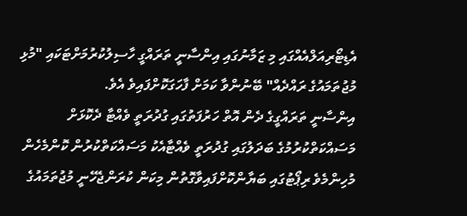އެޑިޓޯރިއަލްއެއްގައި މި ޒަމާނުގައި އިންސާނީ ތަރައްގީ ހާސިލުކުރުމަށްޓަކައި "މުޅި މުޖުތަމައުގެ ރައްދެއް" ބޭނުންވާ ކަމަށް ފާހަގަކޮށްފައިވެ އެވެ.
އިންސާނީ ތަރައްގީގެ ދެން އޮތް ހަރުފަތުގައި ގުދުރަތީ ވެއްޓާ ދެކޮޅަށް މަސައްކަތްކުރުމުގެ ބަދަލުގައި ގުދުރަތީ ވެއްޓާއެކު މަސައްކަތްކުރުން ކޮންމެހެން މުހިންމެވެ ރިޕޯޓުގައި ބަޔާންކޮށްފައިވާގޮތުން މިކަން ކުރަންޖެހޭނީ މުޖުތަމައުގެ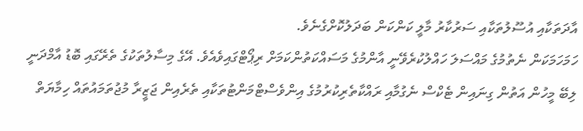އާދަތަކާއި އުސޫލުތަކާއި ސަރުކާރު މާލީ ކަންކަން ބަދަލުކޮށްގެނެވެ.
ހަމަހަމަކަން ނެތުމުގެ މައްސަލަ ހައްލުކުރެވޭނީ އާންމުގެ މަސައްކަތުންކަމަށް ރިޕޯޓްގައިވެއެވެ. އޭގެ މިސާލުތަކުގެ ތެރޭގައި ބޮޑު އާމްދަނީ ލިބޭ މީހުން އަތުން ގިނައިން ޓެކްސް ނެގުމާއި ރައްކާތެރިކުރުމުގެ އިންވެސްޓްމަންޓުތަކާއި ތެރެއިން ޖަޒީރާ މުޖުތަމައުތައް ހިމާޔަތް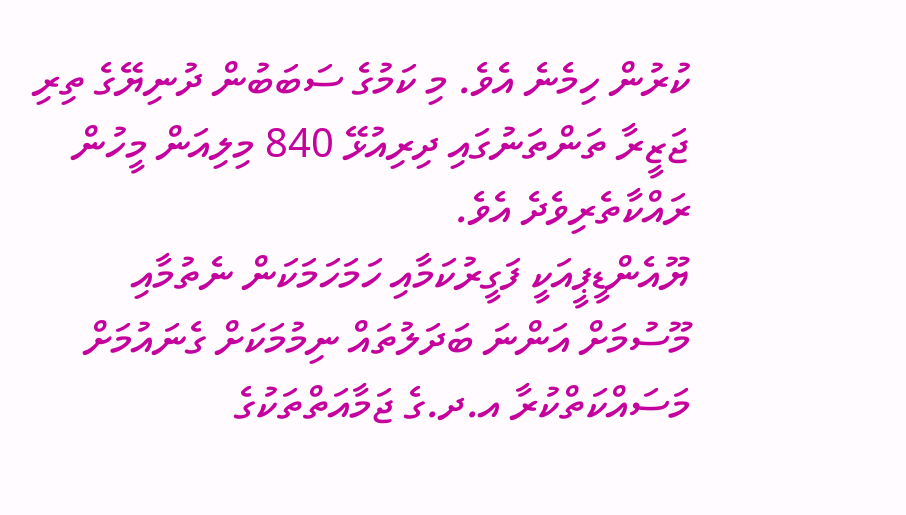ކުރުން ހިމެނެ އެވެ. މި ކަމުގެ ސަބަބުން ދުނިޔޭގެ ތިރި ޖަޒީރާ ތަންތަނުގައި ދިރިއުޅޭ 840 މިލިއަން މީހުން ރައްކާތެރިވެދެ އެވެ.
ޔޫއެންޑީޕީއަކީ ފަގީރުކަމާއި ހަމަހަމަކަން ނެތުމާއި މޫސުމަށް އަންނަ ބަދަލުތައް ނިމުމަކަށް ގެނައުމަށް މަސައްކަތްކުރާ އ.ދ.ގެ ޖަމާއަތްތަކުގެ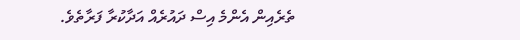ތެރެއިން އެންމެ އިސް ދައުރެއް އަދާކުރާ ފަރާތެވެ.